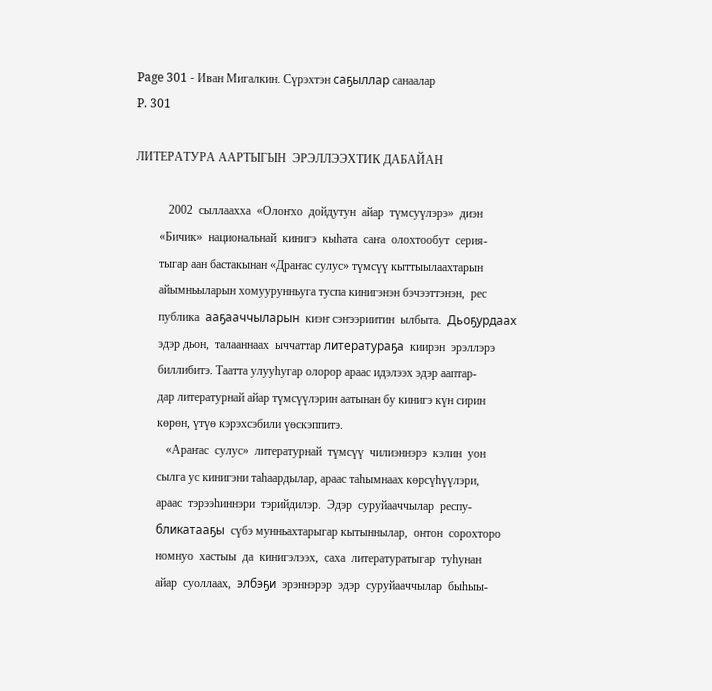Page 301 - Иван Мигалкин. Сүрэхтэн саҕыллар санаалар
P. 301

ЛИТЕРАТУРА ААРТЫГЫН  ЭРЭЛЛЭЭХТИК ДАБАЙАН

           2002  сыллаахха  «Олоҥхо  дойдутун  айар  түмсуүлэрэ»  диэн
        «Бичик»  национальнай  кинигэ  кыһата  саҥа  олохтообут  серия-
        тыгар аан бастакынан «Драҥас сулус» түмсүү кыттыылаахтарын
        айымньыларын хомуурунньуга туспа кинигэнэн бэчээттэнэн,  рес
        публика  ааҕааччыларын  киэҥ сэҥээриитин  ылбыта.  Дьоҕурдаах
        эдэр дьон,  талааннаах  ыччаттар литератураҕа  киирэн  эрэллэрэ
        биллибитэ. Таатта улууһугар олорор араас идэлээх эдэр ааптар-
        дар литературнай айар түмсүүлэрин аатынан бу кинигэ күн сирин
        көрөн, үтүө кэрэхсэбили үөскэппитэ.
           «Араҥас  сулус»  литературнай  түмсүү  чилиэннэрэ  кэлин  уон
        сылга ус кинигэни таһаардылар, араас таһымнаах көрсүһүүлэри,
        араас  тэрээһиннэри  тэрийдилэр.  Эдэр  суруйааччылар  респу-
        бликатааҕы  сүбэ мунньахтарыгар кытыннылар,  онтон  сорохторо
        номнуо  хастыы  да  кинигэлээх,  саха  литературатыгар  туһунан
        айар  суоллаах,  элбэҕи  эрэннэрэр  эдэр  суруйааччылар  быһыы-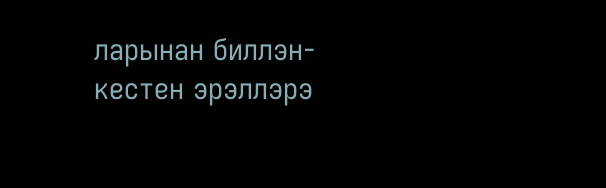ларынан биллэн-кестен эрэллэрэ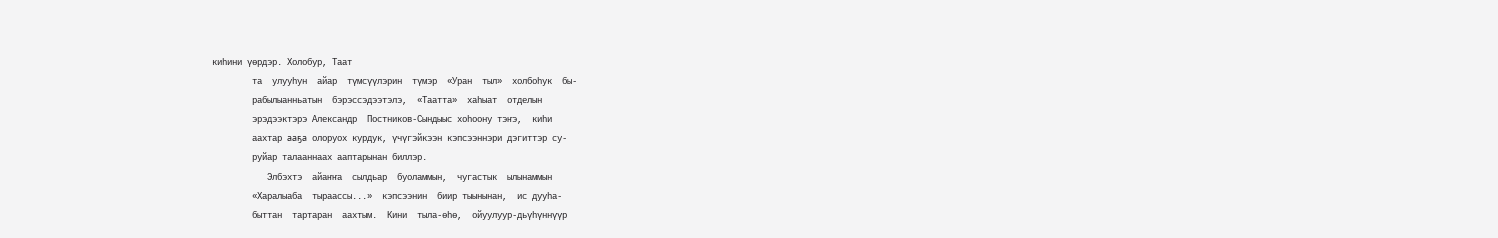киһини үөрдэр. Холобур, Таат
        та  улууһун  айар  түмсүүлэрин  түмэр  «Уран  тыл»  холбоһук  бы-
        рабылыанньатын  бэрэссэдээтэлэ,  «Таатта»  хаһыат  отделын
        эрэдээктэрэ Александр  Постников-Сындыыс хоһоону тэҥэ,  киһи
        аахтар ааҕа олоруох курдук, үчүгэйкээн кэпсээннэри дэгиттэр су-
        руйар талааннаах ааптарынан биллэр.
           Элбэхтэ  айаҥҥа  сылдьар  буоламмын,  чугастык  ылынаммын
        «Харалыаба  тыраассы...»  кэпсээнин  биир тыынынан,  ис дууһа-
        быттан  тартаран  аахтым.  Кини  тыла-өһө,  ойуулуур-дьүһүннүүр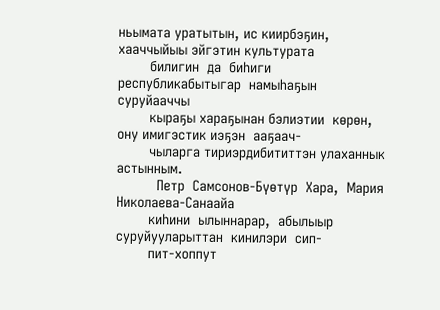ньымата уратытын, ис киирбэҕин, хааччыйыы эйгэтин культурата
        билигин  да  биһиги  республикабытыгар  намыһаҕын  суруйааччы
        кыраҕы хараҕынан бэлиэтии  көрөн,  ону имигэстик иэҕэн  ааҕаач-
        чыларга тириэрдибититтэн улаханнык астынным.
          Петр  Самсонов-Бүөтүр  Хара,  Мария  Николаева-Санаайа
        киһини  ылыннарар,  абылыыр  суруйууларыттан  кинилэри  сип-
        пит-хоппут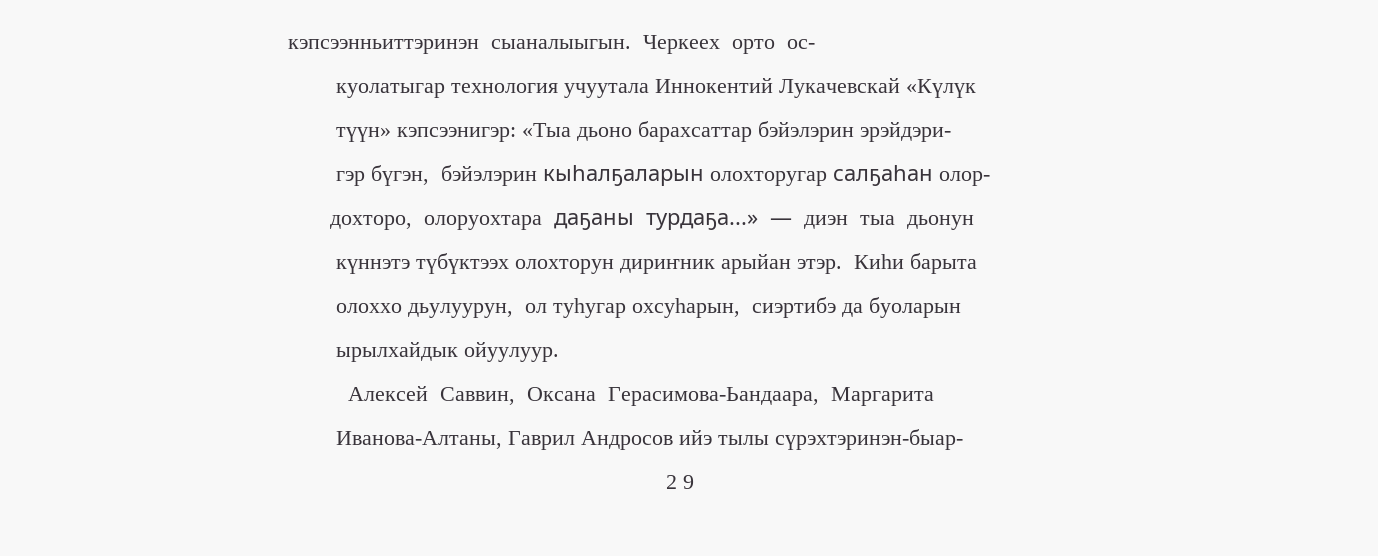кэпсээнньиттэринэн  сыаналыыгын.  Черкеех  орто  ос-
        куолатыгар технология учуутала Иннокентий Лукачевскай «Күлүк
        түүн» кэпсээнигэр: «Тыа дьоно барахсаттар бэйэлэрин эрэйдэри-
        гэр бүгэн,  бэйэлэрин кыһалҕаларын олохторугар салҕаһан олор-
       дохторо,  олоруохтара  даҕаны  турдаҕа...»  —  диэн  тыа  дьонун
        күннэтэ түбүктээх олохторун дириҥник арыйан этэр.  Киһи барыта
        олоххо дьулуурун,  ол туһугар охсуһарын,  сиэртибэ да буоларын
        ырылхайдык ойуулуур.
          Алексей  Саввин,  Оксана  Герасимова-Ьандаара,  Маргарита
        Иванова-Алтаны, Гаврил Андросов ийэ тылы сүрэхтэринэн-быар-
                                                               2 9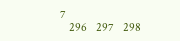7
   296   297   298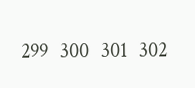299   300   301   302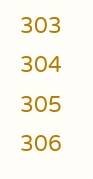303   304   305   306